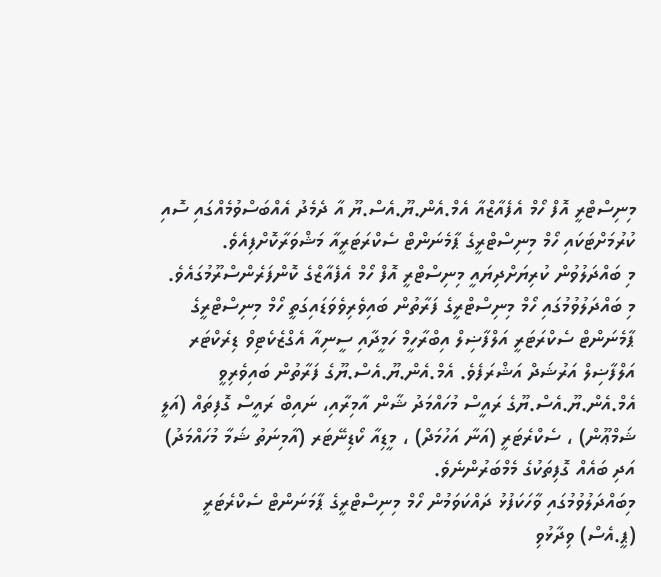މިނިސްޓްރީ އޮފް ހޯމް އެފެއާޒްއާ އެމް.އެން.ޔޫ.އެސް.ޔޫ އާ ދެމެދު އެއްބަސްވުމެއްގައި ސޮއި ކުރުމަށްޓަކައި ހޯމް މިނިސްޓްރީގެ ޕާމެނަންޓް ސެކްރަޓަރީއާ މަޝްވަރާކޮށްފިއެވެ.
މި ބައްދަލުވުން ކުރިޔަށްދިޔައީ މިނިސްޓްރީ އޮފް ހޯމް އެފެއާޒްގެ ކޮންފަރެންސްރޫމުގައެވެ. މި ބައްދަލުވުމުގައި ހޯމް މިނިސްޓްރީގެ ފަރާތުން ބައިވެރިވެވަޑައިގަތީ ހޯމް މިނިސްޓްރީގެ ޕާމެނަންޓް ސެކްރަޓަރީ އަލްފާޟިލް އިބްރާހީމް ހަމީދާއި ސީނިއާ އެގްޒެކެޓިވް ޑިރެކްޓަރ އަލްފާޟިލް އަރުޝަދް އަޝްރަފެވެ. އެމް.އެން.ޔޫ.އެސް.ޔޫގެ ފަރާތުން ބައިވެރިވީ އެމް.އެން.ޔޫ.އެސް.ޔޫގެ ރައީސް މުހައްމަދު ޝާން އާމިރާއި، ނައިބް ރައީސް ގޮފިތައް (އަލީ ޝަމްޢޫން) ، ސެކްރެޓަރީ (އަނާ އަހުމަދް) ، މީޑިއާ ކޯޑިނޭޓަރ (އާމިނަތު ޝަމާ މުހައްމަދު) އަދި ބައެއް ގޮފިތަކުގެ މެމްބަރުންނެވެ.
މިބައްދަލުވުމުގައި ވާހަކަފުޅު ދައްކަވަމުން ހޯމް މިނިސްޓްރީގެ ޕާމަނަންޓް ސެކްރެޓަރީ (ޕީ.އެސް) ވިދާޅުވި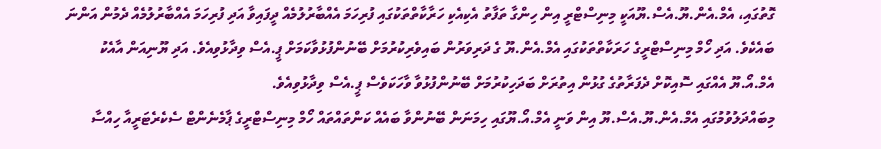ގޮތުގައި، އެމް.އެން.ޔޫ.އެސް.ޔޫއަކީ މިނިސްޓްރީ އިން ހިންގާ ތަފާތު އެކިއެކި ހަރާކާތްތަކުގައި ފުރިހަމަ އެއްބާރުލުމެއް ދީފައިވާ އަދި ފުރިހަމަ އެއްބާރުލުމެއް ދެމުން އަންނަ ބައެކެވެ. އަދި ހޯމް މިނިސްޓްރީގެ ހަރަކާތްތަކުގައި އެމް.އެން.ޔޫ ގެ ދަރިވަރުން ބައިވެރިކުރުމަށް ބޭނުންފުޅުވާކަމަށް ޕީ.އެސް ވިދާޅުވިއެވެ. އަދި ޔޫނިއަން އާއެކު އެމް.އޯ.ޔޫ އެއްގައި ސޮއިކޮށް ދެފަރާތުގެ ގުޅުން އިތުރަށް ބަދަހިކުރުމަށް ބޭނުންފުޅުވާ ވާހަކަވެސް ޕީ.އެސް ވިދާޅުވިއެވެ.
މިބައްދަލުވުމުގައި އެމް.އެން.ޔޫ.އެސް.ޔޫ އިން ވަނީ އެމް.އޯ.ޔޫގައި ހިމަނަން ބޭނުންވާ ބައެއް ކަންތައްތައް ހޯމް މިނިސްޓްރީގެ ޕާމެނެންޓް ސެކެރެޓަރީއާ ހިއްސާ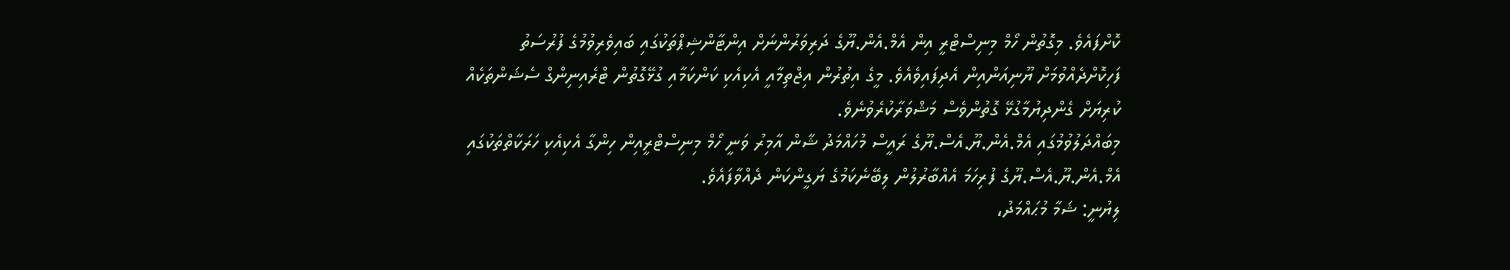ކޮށްފައެވެ. މިގޮތުން ހޯމް މިނިސްޓްރީ އިން އެމް.އެން.ޔޫގެ ދަރިވަރުންނަށް އިންޓާންޝިޕްތަކުގައި ބައިވެރިވުމުގެ ފުރުސަތު ފަހިކޮށްދެއްވުމަށް ޔޫނިއަންއިން އެދިފައިވެއެވެ. މީގެ އިތުރުން އިޖްތިމާއީ އެކިއެކި ކަންކަމާއި ގުޅޭގޮތުން ޓްރެއިނިންގް ސެޝަންތަކެއް ކުރިޔަށް ގެންދިޔުމާގުޅޭ ގޮތުންވެސް މަޝްވަރާކުރެވުނެވެ.
މިބައްދަލުވުމުގައި އެމް.އެން.ޔޫ.އެސް.ޔޫގެ ރައީސް މުހައްމަދު ޝާން އާމިރު ވަނީ ހޯމް މިނިސްޓްރީއިން ހިންގާ އެކިއެކި ހަރަކާތްތަކުގައި އެމް.އެން.ޔޫ.އެސް.ޔޫގެ ފުރިހަމަ އެއްބާރުލުން ލިބޭނެކަމުގެ ޔަގީންކަން ދެއްވާފައެވެ.
ލިޔުނީ: ޝަމާ މުޙައްމަދު،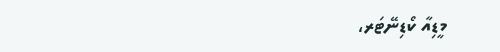މީޑިއާ ކޯޑިނޭޓަރ،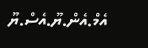އެމް.އެން.ޔޫ.އެސް.ޔޫ